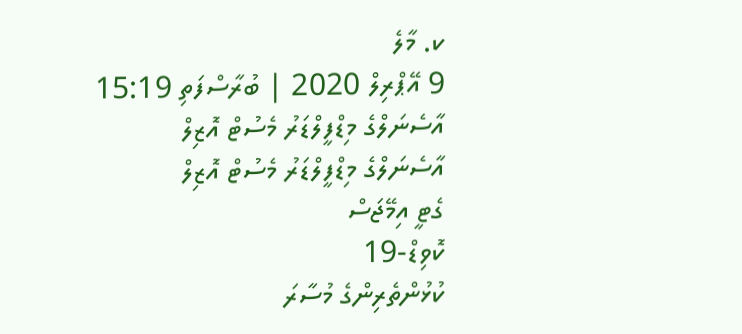ކ. މާލެ
9 އޭޕްރިލް 2020 | ބުރާސްފަތި 15:19
އާސެނަލްގެ މިޑްފީލްޑަރު މެސުޓް އޮޒިލް
އާސެނަލްގެ މިޑްފީލްޑަރު މެސުޓް އޮޒިލް
ގެޓީ އިމޭޖަސް
ކޮވިޑް-19
ކުޅުންތެރިންގެ މުސާރަ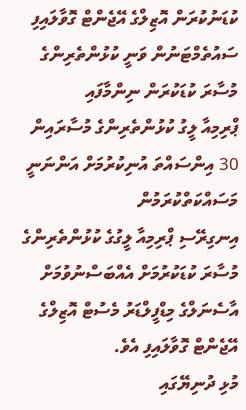ކުޑަނުކުރަން އޮޒިލްގެ އޭޖެންޓް ގޮވާލައިފި
ސައުތެމްޓަނުން ވަނީ ކުޅުންތެރިންގެ މުސާރަ ކުޑަކުރަން ނިންމާފައި
ޕްރިމިއާ ލީގު ކުޅުންތެރިންގެ މުސާރައިން 30 އިންސައްތަ އުނިކުރުމަށް އަންނަނީ މަސައްކަތްކުރަމުން
އިނގިރޭސި ޕްރިމިއާ ލީގުގެ ކުޅުންތެރިންގެ މުސާރަ ކުޑަކުރުމަށް އެއްބަސްނުވުމަށް އާސެނަލްގެ މިޑްފީލްޑަރު މެސުޓް އޮޒިލްގެ އޭޖެންޓް ގޮވާލައިފި އެވެ.
މުޅި ދުނިޔޭގައި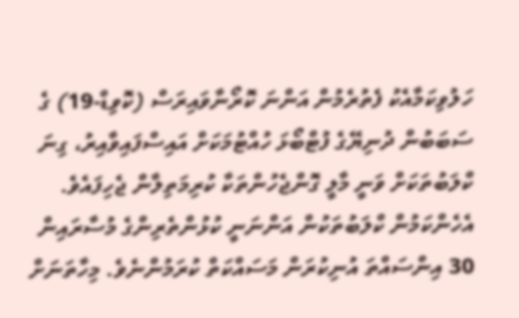ހަލުވިކަމާއެކު ފެތުރެމުން އަންނަ ކޮރޯނާވައިރަސް (ކޮވިޑް-19) ގެ ސަބަބުން ދުނިޔޭގެ ފުޓްބޯޅަ ހުއްޓުމަކަށް އައިސްފައިވާއިރު، ގިނަ ކްލަބުތަކަށް ވަނީ މާލީ ގޮންޖެހުންތަކާ ކުރިމަތިލާން ޖެހިފައެވެ. އެހެންކަމުން ކްލަބުތަކުން އަންނަނީ ކުޅުންތެރިންގެ މުސާރައިން 30 އިންސައްތަ އުނިކުރަން މަސައްކަތް ކުރަމުންނެވެ. މިހާތަނަށް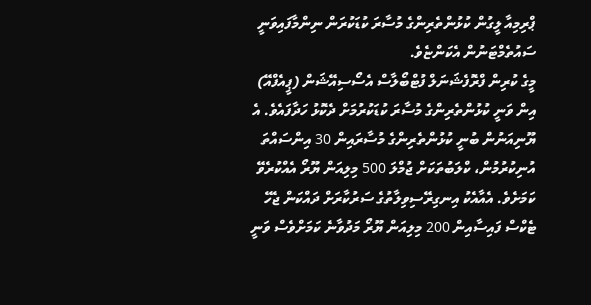ޕްރިމިއާ ލީގުން ކުޅުންތެރިންގެ މުސާރަ ކުޑަކުރަން ނިންމާފައިވަނީ ސައުތެމްޓަނުން އެކަންޏެވެ.
މީގެ ކުރިން ފްރޮފެޝަނަލް ފުޓްބޯލާސް އެސޯސިއޭޝަން (ޕީއެފްއޭ) އިން ވަނީ ކުޅުންތެރިންގެ މުސާރަ ކުޑަކުރުމަށް ދެކޮޅު ހަދާފައެވެ. އެ ޔޫނިއަނުން ބުނީ ކުޅުންތެރިންގެ މުސާރައިން 30 އިންސައްތަ އުނިކުރުމުން، ކްލަބުތަކަށް ޖުމްލަ 500 މިލިއަން ޔޫރޯ އެއްކުރެވޭ ކަމަށެވެ. އެއާއެކު އިނގިރޭސިވިލާތުގެ ސަރުކާރަށް ދައްކަން ޖެހޭ ޓެކްސް ފައިސާއިން 200 މިލިއަން ޔޫރޯ މަދުވާނެ ކަމަށްވެސް ވަނީ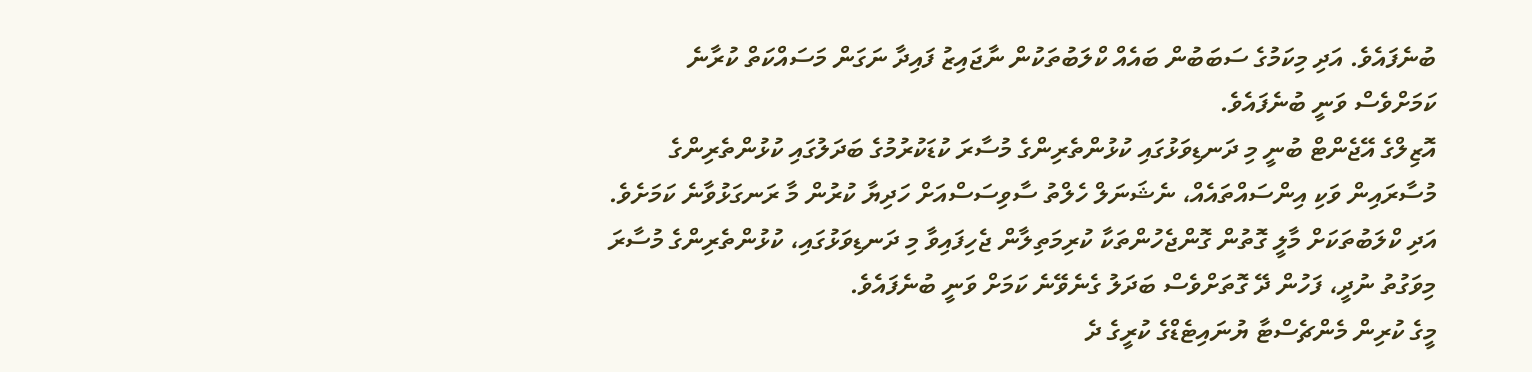ބުނެފައެވެ. އަދި މިކަމުގެ ސަބަބުން ބައެއް ކްލަބުތަކުން ނާޖައިޒު ފައިދާ ނަގަން މަސައްކަތް ކުރާނެ ކަމަށްވެސް ވަނީ ބުނެފައެވެ.
އޮޒިލްގެ އޭޖެންޓް ބުނީ މި ދަނޑިވަޅުގައި ކުޅުންތެރިންގެ މުސާރަ ކުޑަކުރުމުގެ ބަދަލުގައި ކުޅުންތެރިންގެ މުސާރައިން ވަކި އިންސައްތައެއް، ނެޝަނަލް ހެލްތު ސާވިސަސްއަށް ހަދިޔާ ކުރުން މާ ރަނގަޅުވާނެ ކަމަށެވެ. އަދި ކްލަބުތަކަށް މާލީ ގޮތުން ގޮންޖެހުންތަކާ ކުރިމަތިލާން ޖެހިފައިވާ މި ދަނޑިވަޅުގައި، ކުޅުންތެރިންގެ މުސާރަ މިވަގުތު ނުދީ، ފަހުން ދޭ ގޮތަށްވެސް ބަދަލު ގެނެވޭނެ ކަމަށް ވަނީ ބުނެފައެވެ.
މީގެ ކުރިން މެންޗެސްޓާ ޔުނައިޓެޑްގެ ކުރީގެ ދެ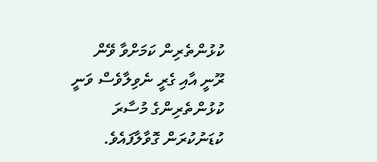ކުޅުންތެރިން ކަމަށްވާ ވޭން ރޫނީ އާއި ގެރީ ނެވިލާވެސް ވަނީ ކުޅުންތެރިންގެ މުސާރަ ކުޑަނުކުރަން ގޮވާލާފައެވެ.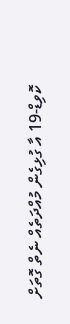ކޮވިޑް-19 އާ ގުޅިގެން މުއްދަތެއް ނެތް ގޮތަށް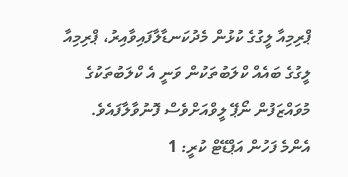ޕްރިމިއާ ލީގުގެ ކުޅުން މެދުކަނޑާލާފައިވާއިރު، ޕްރިމިއާ ލީގުގެ ބައެއް ކްލަބުތަކުން ވަނީ އެ ކްލަބުތަކުގެ މުވައްޒަފުން ނޯޕޭ ލީވްއަށްވެސް ފޮނުވާލާފައެވެ.
އެންމެ ފަހުން އަޕްޑޭޓް ކުރީ: 1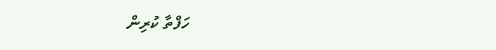ހަފްތާ ކުރިން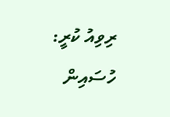ރިވިއު ކުރީ: ހުސައިން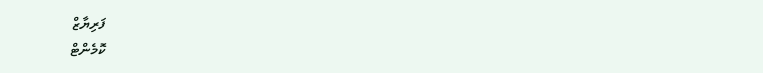ފަރިޔާޒް
ކޮމެންޓް